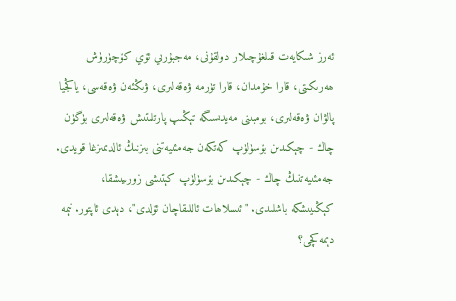ئەرز شىكايەت قىلغۇچىلار دولقۇنى، مەجبۇرىي ئۆي كۆچۈرۈش ھەرىكىتى، قارا خۇمدان، قارا تۈرمە ۋەقەلىرى، ۋىڭئەن ۋەقەسى، ياڭجيا پالۋان ۋەقەلىرى، بومبىنى مەيدىسىگە تېڭىپ پارتلىتىش ۋەقەلىرى بۈگۈن چاك - چېكىدىن بۆسۈلۈپ كەتكەن جەمئىيەتنى بىزنىڭ ئالدىمىزغا قويدى. جەمئىيەتنىڭ چاك - چېكىدىن بۆسۈلۈپ كېتىشى زورىيىشقا، كېڭىيىشكە باشلىدى. "ئىسلاھات ئاللىقاچان ئۆلدى"، دېدى ئاپتور. نېمە دېمەكچى؟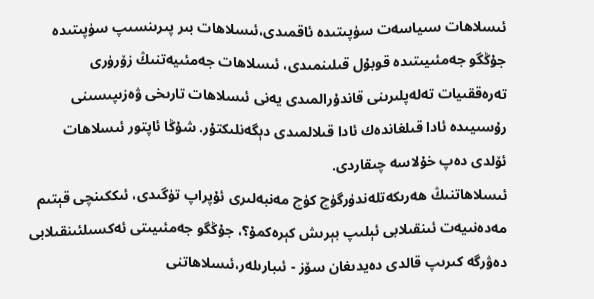ئىسلاھات سىياسەت سۈپىتىدە ئاقمىدى،ئىسلاھات بىر پىرىنسىپ سۈپىتىدە جۇڭگو جەمئىيىتىدە قوبۇل قىلىنمىدى، ئىسلاھات جەمئىيەتنىڭ زۆرۈرى تەرەققىيات تەلەپلىرىنى قاندۇرالمىدى يەنى ئىسلاھات تارىخى ۋەزىپىسىنى رۇسىيىدە ئادا قىلغاندەك ئادا قىلالمىدى دېگەنلىكتۇر. شۇڭا ئاپتور ئىسلاھات ئۆلدى دەپ خۇلاسە چىقاردى.
ئىسلاھاتنىڭ ھەرىكەتلەندۈرگۈچ كۈچ مەنبەلىرى ئۇپراپ تۈگىدى، ئىككىنچى قېتىم مەدەنىيەت ئىنقىلابى ئېلىپ بېرىش كېرەكمۇ؟، جۇڭگو جەمئىيىتى ئەكسىلئىنقىلابى دەۋرگە كىرىپ قالدى دەيدىغان سۆز - ئىبارىلەر،ئىسلاھاتنى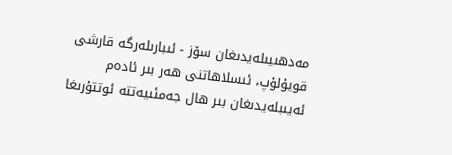مەدھىيىلەيدىغان سۆز - ئىبارىلەرگە قارشى قويۇلۇپ، ئىسلاھاتنى ھەر بىر ئادەم ئەيىبلەيدىغان بىر ھال جەمئىيەتتە ئوتتۇرىغا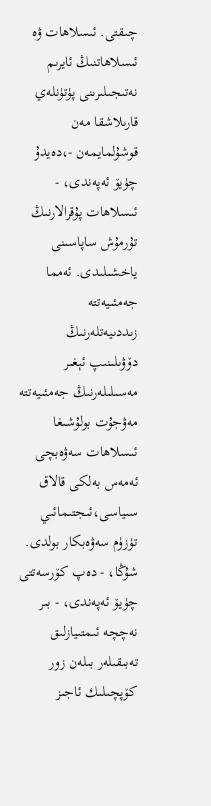چىقتى. ئىسلاھات ۋە ئىسلاھاتنىڭ ئايرىم نەتىجىلىرىنى پۈتۈنلەي قارىلاشقا مەن قوشۇلمايمەن -،دەيدۇ چۈيۆ ئەپەندى، - ئىسلاھات پۇقرالارنىڭ تۇرمۇش ساپاسىنى ياخشىلىدى. ئەمما جەمئىيەتتە زىددىيەتلەرنىڭ دۆۋىلىنىپ ئېغىر مەسىلىلەرنىڭ جەمئىيەتتە مەۋجۇت بولۇشىغا ئىسلاھات سەۋەبچى ئەمەس بەلكى قالاق سىياسى،ئىجتىمائىي تۈزۈم سەۋەبكار بولدى. شۇڭا، - دەپ كۆرسەتتى چۈيۆ ئەپەندى، - بىر نەچچە ئىمتىيازلىق تەبىقىلەر بىلەن زور كۆپچىلىك ئاجىز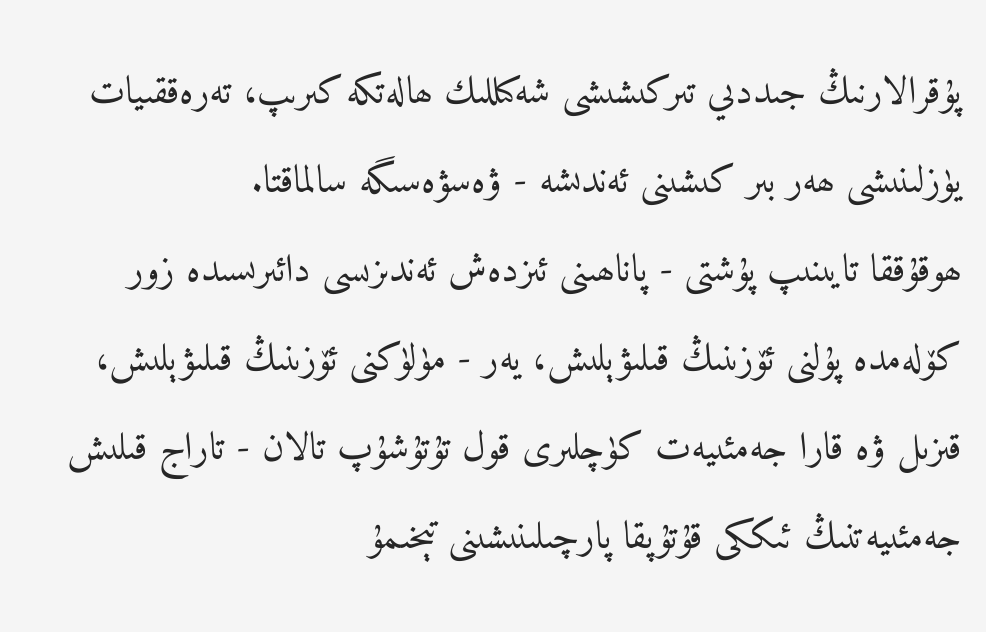پۇقرالارنىڭ جىددىي تىركىشىشى شەكىللىك ھالەتكە كىرىپ، تەرەققىيات يۈزلىنىشى ھەر بىر كىشىنى ئەندىشە - ۋەسۋەسىگە سالماقتا.
ھوقۇققا تايىنىپ پۇشتى - پاناھىنى ئىزدەش ئەندىزىسى دائىرىسىدە زور كۆلەمدە پۇلنى ئۆزىنىڭ قىلىۋېلىش، يەر - مۈلۈكنى ئۆزىنىڭ قىلىۋېلىش، قىزىل ۋە قارا جەمئىيەت كۈچلىرى قول تۇتۇشۇپ تالان - تاراج قىلىش جەمئىيەتنىڭ ئىككى قۇتۇپقا پارچىلىنىشىنى تېخىمۇ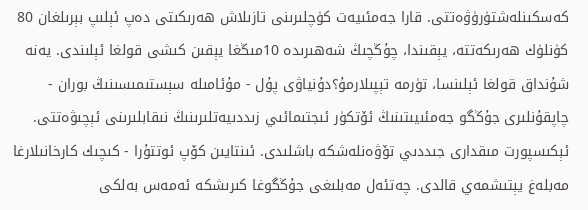كەسكىنلەشتۈرۈۋەتتى. قارا جەمئىيەت كۈچلىرىنى تازىلاش ھەرىكىتى دەپ ئېلىپ بېرىلغان 80 كۈنلۈك ھەرىكەتتە، يېقىندا، چۇڭچىڭ شەھىرىدە 10مىڭغا يېقىن كىشى قولغا ئېلىندى. يەنە شۇنداق قولغا ئېلىنسا، تۈرمە تېپىلارمۇ؟دۇنياۋى پۇل - مۇئامىلە سېستىمىسىنىڭ بوران - چاپقۇنلىرى جۇڭگو جەمئىيىتىنىڭ ئۆتكۈر ئىجتىمائىي زىددىيەتلىرىنىڭ نىقابلىرىنى ئېچىۋەتتى. ئېكىسپورت مىقدارى جىددىي تۆۋەنلەشكە باشلىدى. ئىنتايىن كۆپ ئوتتۇرا - كىچىك كارخانىلارغا مەبلەغ يېتىشمەي قالدى. چەتئەل مەبلىغى جۇڭگوغا كىرىشكە ئەمەس بەلكى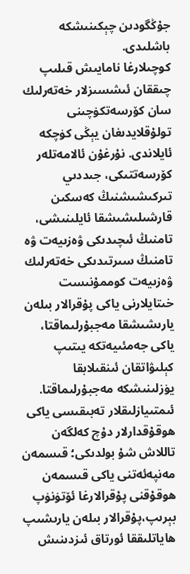جۇڭگودىن چېكىنىشكە باشلىدى.
كوچىلارغا نامايىش قىلىپ چىققان ئىشسىزلار خەتەرلىك سان كۆرسەتكۈچىنى تولۇقلايدىغان يېڭى كۈچكە ئايلاندى. نۇرغۇن ئالامەتلەر كۆرسەتتىكى، جىددىي تىركىشىشنىڭ كەسكىن قارشىلىشىشقا ئايلىنىشى، تامنىڭ ئىچىدىكى ۋەزىيەت ۋە تامنىڭ سىرتىدىكى خەتەرلىك ۋەزىيەت كوممۇنىست خىتايلارنى ياكى پۇقرالار بىلەن يارىشىشقا مەجبۇرلىماقتا، ياكى جەمئىيەتكە يىتىپ كېلىۋاتقان ئىنقىلابقا يۈزلىنىشكە مەجبۇرلىماقتا.
ئىمتىيازلىقلار تەبىقىسى ياكى ھوقۇقدارلار دۇچ كەلگەن تاللاش شۇ بولدىكى؛ قىسمەن مەنپەئەتنى ياكى قىسمەن ھوقۇقنى پۇقرالارغا ئۆتۈنۈپ بېرىپ،پۇقرالار بىلەن يارىشىپ ھاياتلىققا ئورتاق ئىزدىنىش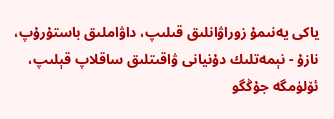ياكى يەنىمۇ زوراۋانلىق قىلىپ، داۋاملىق باستۇرۇپ، نازۇ - نېمەتلىك دۇنيانى ۋاقىتلىق ساقلاپ قېلىپ، ئۆلۈمگە جۇڭگو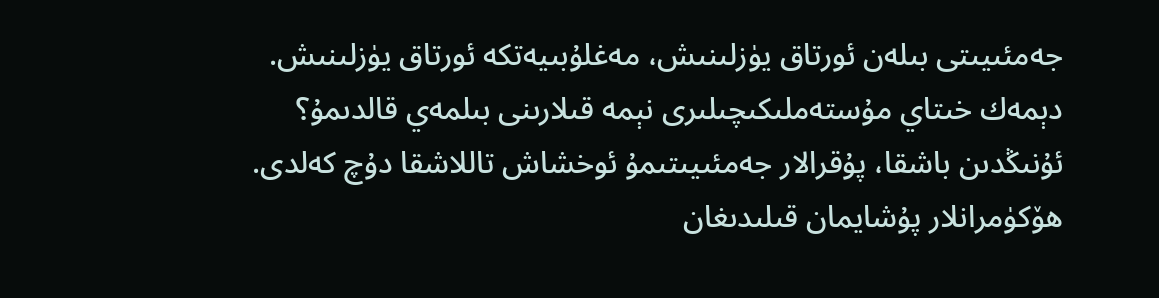جەمئىيىتى بىلەن ئورتاق يۈزلىنىش، مەغلۇبىيەتكە ئورتاق يۈزلىنىش. دېمەك خىتاي مۇستەملىكىچىلىرى نېمە قىلارىنى بىلمەي قالدىمۇ؟
ئۇنىڭدىن باشقا، پۇقرالار جەمئىيىتىمۇ ئوخشاش تاللاشقا دۇچ كەلدى. ھۆكۈمرانلار پۇشايمان قىلىدىغان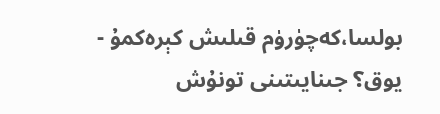بولسا،كەچۈرۈم قىلىش كېرەكمۇ - يوق؟ جىنايىتىنى تونۇش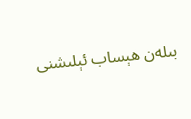بىلەن ھېساب ئېلىشنى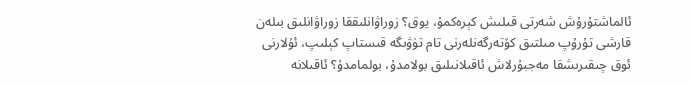ئالماشتۇرۇش شەرتى قىلىش كېرەكمۇ، يوق؟ زوراۋانلىققا زوراۋانلىق بىلەن قارشى تۇرۇپ مىلتىق كۆتەرگەنلەرنى تام تۈۋىگە قىستاپ كېلىپ، ئۇلارنى ئوق چىقىرىشقا مەجبۇرلاش ئاقىلانىلىق بولامدۇ، بولمامدۇ؟ ئاقىلانە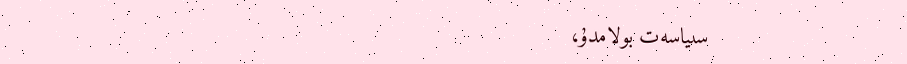سىياسەت بولامدۇ،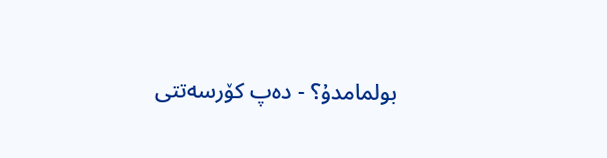بولمامدۇ؟ - دەپ كۆرسەتتى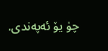چۈ يۆ ئەپەندى.